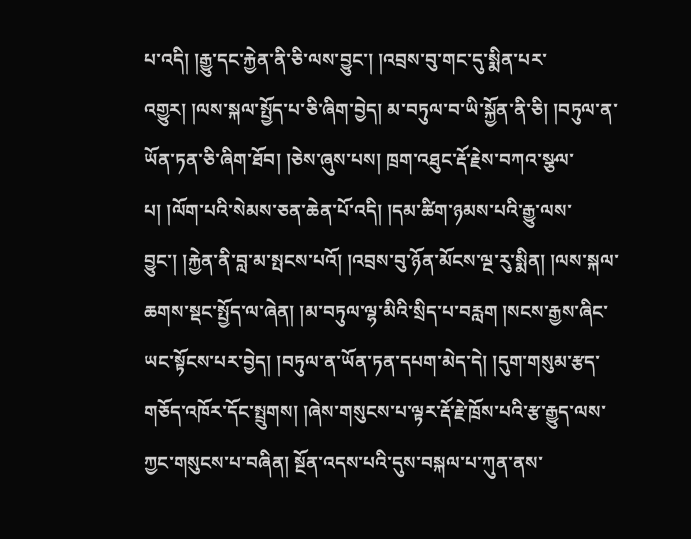པ་འདི། །རྒྱུ་དང་རྐྱེན་ནི་ཅི་ལས་བྱུང་། །འབྲས་བུ་གང་དུ་སྨིན་པར་འགྱུར། །ལས་སྐལ་སྤྱོད་པ་ཅི་ཞིག་བྱེད། མ་བཏུལ་བ་ཡི་སྐྱོན་ནི་ཅི། །བཏུལ་ན་ཡོན་ཏན་ཅི་ཞིག་ཐོབ། །ཅེས་ཞུས་པས། ཁྲག་འཐུང་རྡོ་རྗེས་བཀའ་སྩལ་པ། །ལོག་པའི་སེམས་ཅན་ཆེན་པོ་འདི། །དམ་ཚིག་ཉམས་པའི་རྒྱུ་ལས་བྱུང་། །རྐྱེན་ནི་བླ་མ་སྤངས་པའོ། །འབྲས་བུ་ཉོན་མོངས་ལྔ་རུ་སྨིན། །ལས་སྐལ་ཆགས་སྡང་སྤྱོད་ལ་ཞེན། །མ་བཏུལ་ལྷ་མིའི་སྲིད་པ་བརླག །སངས་རྒྱས་ཞིང་ཡང་སྟོངས་པར་བྱེད། །བཏུལ་ན་ཡོན་ཏན་དཔག་མེད་དེ། །དུག་གསུམ་རྩད་གཅོད་འཁོར་དོང་སྤྲུགས། །ཞེས་གསུངས་པ་ལྟར་རྡོ་རྗེ་ཁྲོས་པའི་རྩ་རྒྱུད་ལས་ཀྱང་གསུངས་པ་བཞིན། སྔོན་འདས་པའི་དུས་བསྐལ་པ་ཀུན་ནས་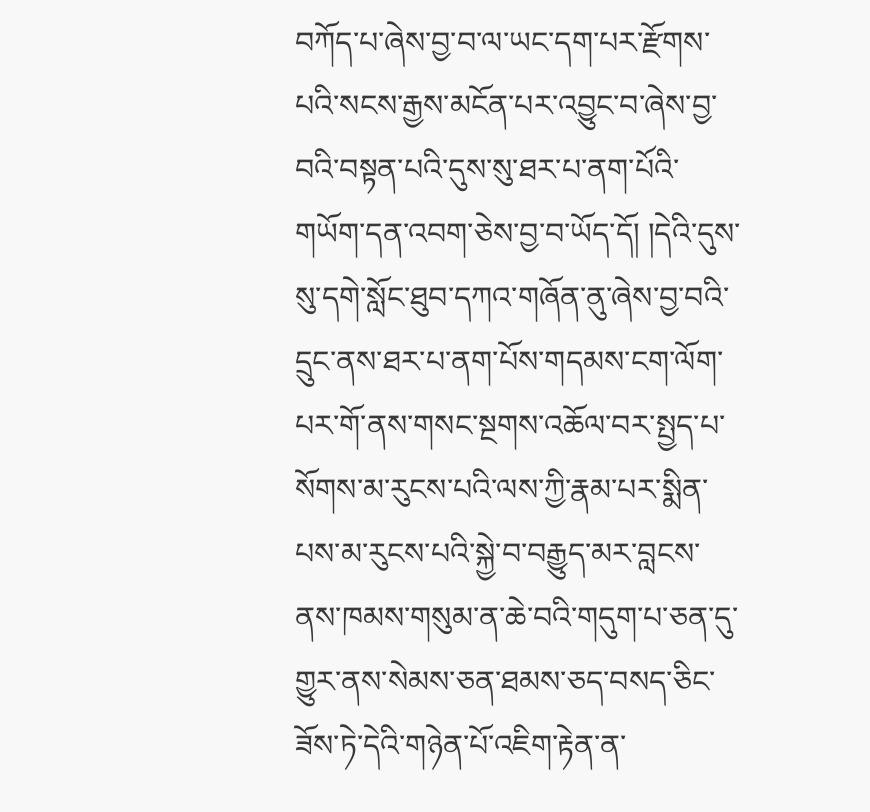བཀོད་པ་ཞེས་བྱ་བ་ལ་ཡང་དག་པར་རྫོགས་པའི་སངས་རྒྱས་མངོན་པར་འབྱུང་བ་ཞེས་བྱ་བའི་བསྟན་པའི་དུས་སུ་ཐར་པ་ནག་པོའི་གཡོག་དན་འབག་ཅེས་བྱ་བ་ཡོད་དོ། །དེའི་དུས་སུ་དགེ་སློང་ཐུབ་དཀའ་གཞོན་ནུ་ཞེས་བྱ་བའི་དྲུང་ནས་ཐར་པ་ནག་པོས་གདམས་ངག་ལོག་པར་གོ་ནས་གསང་སྔགས་འཆོལ་བར་སྤྱད་པ་སོགས་མ་རུངས་པའི་ལས་ཀྱི་རྣམ་པར་སྨིན་པས་མ་རུངས་པའི་སྐྱེ་བ་བརྒྱུད་མར་བླངས་ནས་ཁམས་གསུམ་ན་ཆེ་བའི་གདུག་པ་ཅན་དུ་གྱུར་ནས་སེམས་ཅན་ཐམས་ཅད་བསད་ཅིང་ཟོས་ཏེ་དེའི་གཉེན་པོ་འཇིག་རྟེན་ན་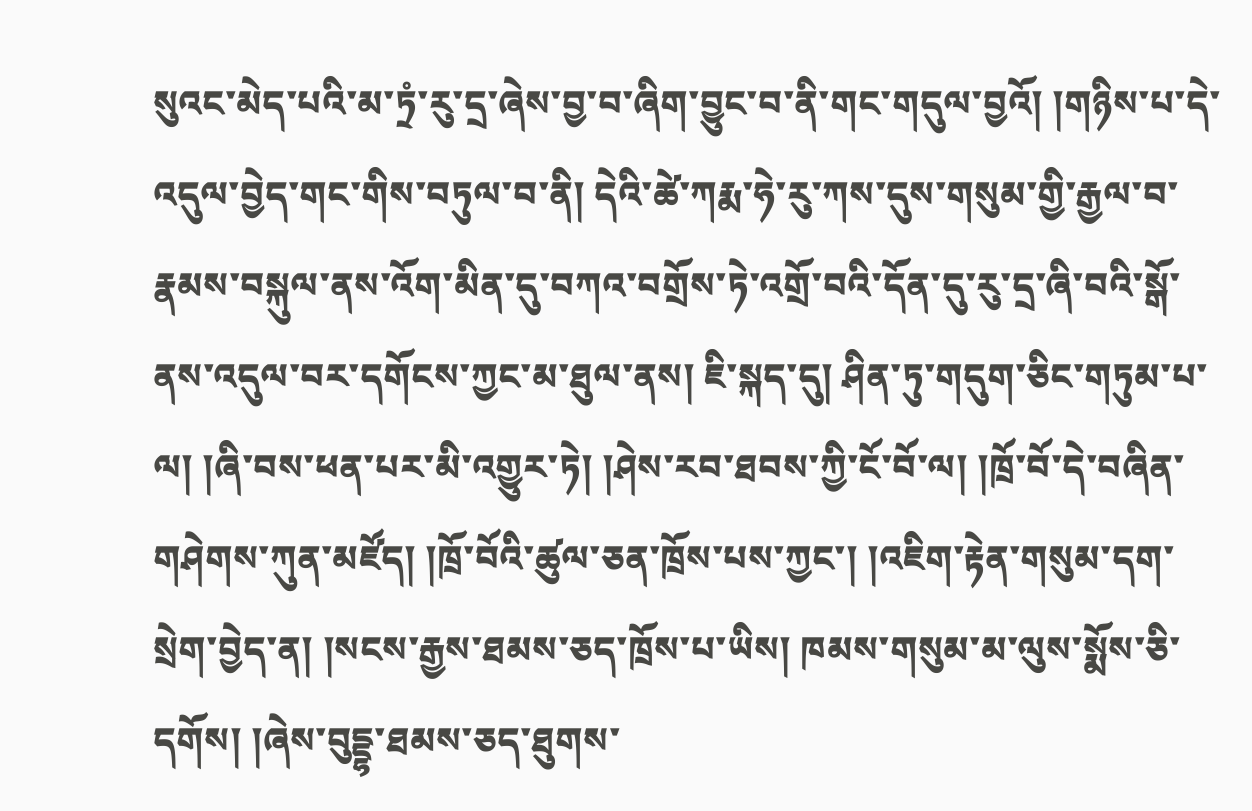སུའང་མེད་པའི་མ་ཏྲཾ་རུ་དྲ་ཞེས་བྱ་བ་ཞིག་བྱུང་བ་ནི་གང་གདུལ་བྱའོ། །གཉིས་པ་དེ་འདུལ་བྱེད་གང་གིས་བཏུལ་བ་ནི། དེའི་ཚེ་ཀརྨ་ཧེ་རུ་ཀས་དུས་གསུམ་གྱི་རྒྱལ་བ་རྣམས་བསྐུལ་ནས་འོག་མིན་དུ་བཀའ་བགྲོས་ཏེ་འགྲོ་བའི་དོན་དུ་རུ་དྲ་ཞི་བའི་སྒོ་ནས་འདུལ་བར་དགོངས་ཀྱང་མ་ཐུལ་ནས། ཇི་སྐད་དུ། ཤིན་ཏུ་གདུག་ཅིང་གཏུམ་པ་ལ། །ཞི་བས་ཕན་པར་མི་འགྱུར་ཏེ། །ཤེས་རབ་ཐབས་ཀྱི་ངོ་བོ་ལ། །ཁྲོ་བོ་དེ་བཞིན་གཤེགས་ཀུན་མཛོད། །ཁྲོ་བོའི་ཚུལ་ཅན་ཁྲོས་པས་ཀྱང་། །འཇིག་རྟེན་གསུམ་དག་སྲེག་བྱེད་ན། །སངས་རྒྱས་ཐམས་ཅད་ཁྲོས་པ་ཡིས། ཁམས་གསུམ་མ་ལུས་སྨོས་ཅི་དགོས། །ཞེས་བུདྡྷ་ཐམས་ཅད་ཐུགས་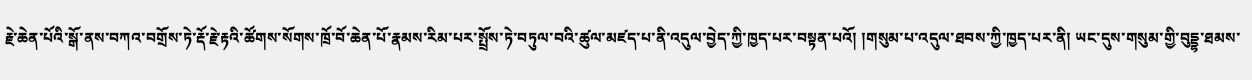རྗེ་ཆེན་པོའི་སྒོ་ནས་བཀའ་བགྲོས་ཏེ་རྡོ་རྗེ་རྟའི་ཚོགས་སོགས་ཁྲོ་བོ་ཆེན་པོ་རྣམས་རིམ་པར་སྤྲོས་ཏེ་བཏུལ་བའི་ཚུལ་མཛད་པ་ནི་འདུལ་བྱེད་ཀྱི་ཁྱད་པར་བསྟན་པའོ། །གསུམ་པ་འདུལ་ཐབས་ཀྱི་ཁྱད་པར་ནི། ཡང་དུས་གསུམ་གྱི་བུདྡྷ་ཐམས་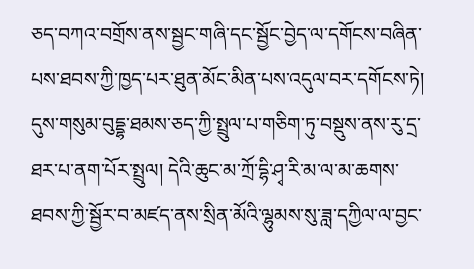ཅད་བཀའ་བགྲོས་ནས་སྦྱང་གཞི་དང་སྦྱོང་བྱེད་ལ་དགོངས་བཞིན་པས་ཐབས་ཀྱི་ཁྱད་པར་ཐུན་མོང་མིན་པས་འདུལ་བར་དགོངས་ཏེ། དུས་གསུམ་བུདྡྷ་ཐམས་ཅད་ཀྱི་སྤྲུལ་པ་གཅིག་ཏུ་བསྡུས་ནས་རུ་དྲ་ཐར་པ་ནག་པོར་སྤྲུལ། དེའི་ཆུང་མ་ཀྲོ་དྷི་ཤྭ་རི་མ་ལ་མ་ཆགས་ཐབས་ཀྱི་སྦྱོར་བ་མཛད་ནས་སྲིན་མོའི་ལྷུམས་སུ་ཟླ་དཀྱིལ་ལ་བྱང་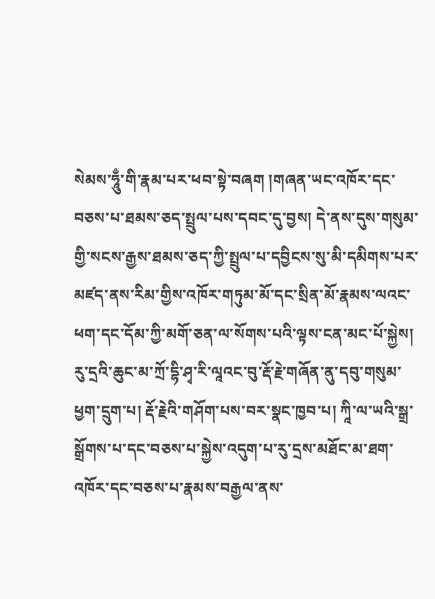སེམས་ཧཱུྃ་གི་རྣམ་པར་ཕབ་སྟེ་བཞག །གཞན་ཡང་འཁོར་དང་བཅས་པ་ཐམས་ཅད་སྤྲུལ་པས་དབང་དུ་བྱས། དེ་ནས་དུས་གསུམ་གྱི་སངས་རྒྱས་ཐམས་ཅད་ཀྱི་སྤྲུལ་པ་དབྱིངས་སུ་མི་དམིགས་པར་མཛད་ནས་རིམ་གྱིས་འཁོར་གཏུམ་མོ་དང་སྲིན་མོ་རྣམས་ལའང་ཕག་དང་དོམ་ཀྱི་མགོ་ཅན་ལ་སོགས་པའི་ལྟས་ངན་མང་པོ་སྐྱེས། རུ་དྲའི་ཆུང་མ་ཀྲོ་དྷི་ཤྭ་རི་ལཱའང་བུ་རྡོ་རྗེ་གཞོན་ནུ་དབུ་གསུམ་ཕྱག་དྲུག་པ། རྡོ་རྗེའི་གཤོག་པས་བར་སྣང་ཁྱབ་པ། ཀཱི་ལ་ཡའི་སྒྲ་སྒྲོགས་པ་དང་བཅས་པ་སྐྱེས་འདུག་པ་རུ་དྲས་མཐོང་མ་ཐག་འཁོར་དང་བཅས་པ་རྣམས་བརྒྱལ་ནས་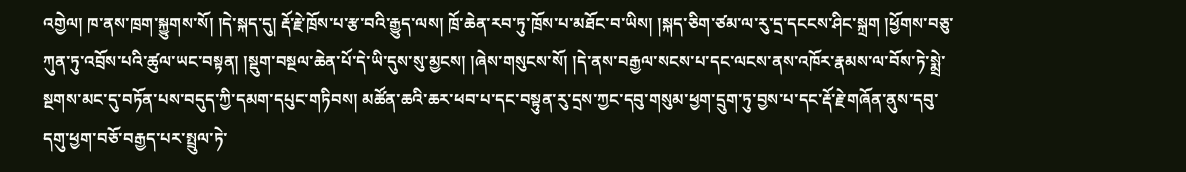འགྱེལ། ཁ་ནས་ཁྲག་སྐྱུགས་སོ། །དེ་སྐད་དུ། རྡོ་རྗེ་ཁྲོས་པ་རྩ་བའི་རྒྱུད་ལས། ཁྲོ་ཆེན་རབ་ཏུ་ཁྲོས་པ་མཐོང་བ་ཡིས། །སྐད་ཅིག་ཙམ་ལ་རུ་དྲ་དངངས་ཤིང་སྐྲག །ཕྱོགས་བཅུ་ཀུན་ཏུ་འབྲོས་པའི་ཚུལ་ཡང་བསྟན། །སྡུག་བསྔལ་ཆེན་པོ་དེ་ཡི་དུས་སུ་མྱངས། །ཞེས་གསུངས་སོ། །དེ་ནས་བརྒྱལ་སངས་པ་དང་ལངས་ནས་འཁོར་རྣམས་ལ་བོས་ཏེ་སྨྲེ་སྔགས་མང་དུ་བཏོན་པས་བདུད་ཀྱི་དམག་དཔུང་གཏིབས། མཚོན་ཆའི་ཆར་ཕབ་པ་དང་བསྟུན་རུ་དྲས་ཀྱང་དབུ་གསུམ་ཕྱག་དྲུག་ཏུ་བྱས་པ་དང་རྡོ་རྗེ་གཞོན་ནུས་དབུ་དགུ་ཕྱག་བཅོ་བརྒྱད་པར་སྤྲུལ་ཏེ་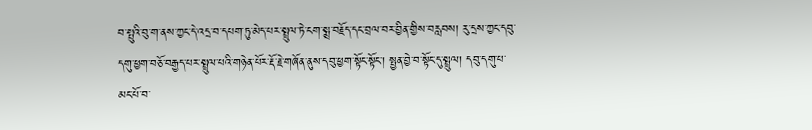བ་སྤུའི་བུ་ག་ནས་ཀྱང་དེ་འདྲ་བ་དཔག་ཏུ་མེད་པར་སྤྲུལ་ཏེ་ངག་སྨྲ་བརྗོད་དང་བྲལ་བར་བྱིན་གྱིས་བརླབས། རུ་དྲས་ཀྱང་དབུ་དགུ་ཕྱག་བཅོ་བརྒྱད་པར་སྤྲུལ་པའི་གཉེན་པོར་རྡོ་རྗེ་གཞོན་ནུས་དབུ་ཕྱག་སྟོང་སྟོང་། སྤྱན་བྱེ་བ་སྟོང་དུ་སྤྲུལ། དབུ་དགུ་པ་མང་པོ་བ་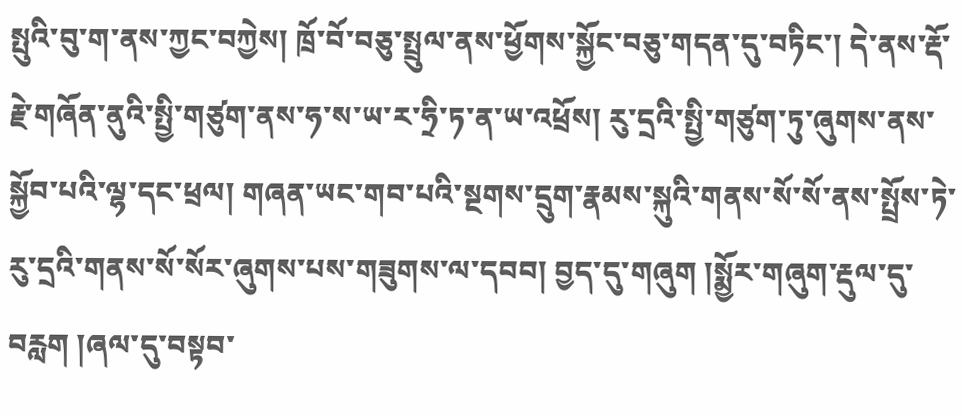སྤུའི་བུ་ག་ནས་ཀྱང་བཀྱེས། ཁྲོ་བོ་བཅུ་སྤྲུལ་ནས་ཕྱོགས་སྐྱོང་བཅུ་གདན་དུ་བཏིང་། དེ་ནས་རྡོ་རྗེ་གཞོན་ནུའི་སྤྱི་གཙུག་ནས་ཧ་ས་ཡ་ར་ཧྲི་ཏ་ན་ཡ་འཕྲོས། རུ་དྲའི་སྤྱི་གཙུག་ཏུ་ཞུགས་ནས་སྐྱོབ་པའི་ལྷ་དང་ཕྲལ། གཞན་ཡང་གབ་པའི་སྔགས་དྲུག་རྣམས་སྐུའི་གནས་སོ་སོ་ནས་སྤྲོས་ཏེ་རུ་དྲའི་གནས་སོ་སོར་ཞུགས་པས་གཟུགས་ལ་དབབ། བྱད་དུ་གཞུག །སྨྱོར་གཞུག་རྡུལ་དུ་བརླག །ཞལ་དུ་བསྟབ་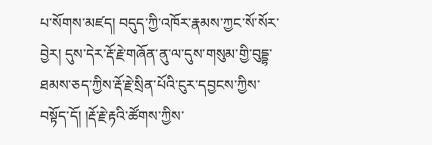པ་སོགས་མཛད། བདུད་ཀྱི་འཁོར་རྣམས་ཀྱང་སོ་སོར་བྱེར། དུས་དེར་རྡོ་རྗེ་གཞོན་ནུ་ལ་དུས་གསུམ་གྱི་བུདྡྷ་ཐམས་ཅད་ཀྱིས་རྡོ་རྗེ་སྲིན་པོའི་ངུར་དབྱངས་ཀྱིས་བསྟོད་དོ། །རྡོ་རྗེ་རྟའི་ཚོགས་ཀྱིས་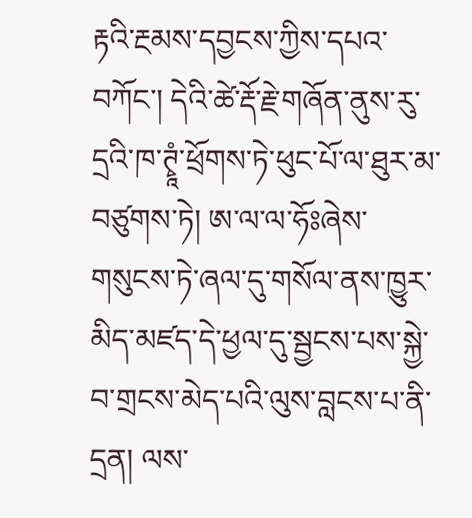རྟའི་རྔམས་དབྱངས་ཀྱིས་དཔའ་བཀོང་། དེའི་ཚེ་རྡོ་རྗེ་གཞོན་ནུས་རུ་དྲའི་ཁ་ཊྭཱཾ་ཕྲོགས་ཏེ་ཕུང་པོ་ལ་ཐུར་མ་བཙུགས་ཏེ། ཨ་ལ་ལ་ཧོཿཞེས་གསུངས་ཏེ་ཞལ་དུ་གསོལ་ནས་ཁྱུར་མིད་མཛད་དེ་ཕྱལ་དུ་སྦྱངས་པས་སྐྱེ་བ་གྲངས་མེད་པའི་ལུས་བླངས་པ་ནི་དྲན། ལས་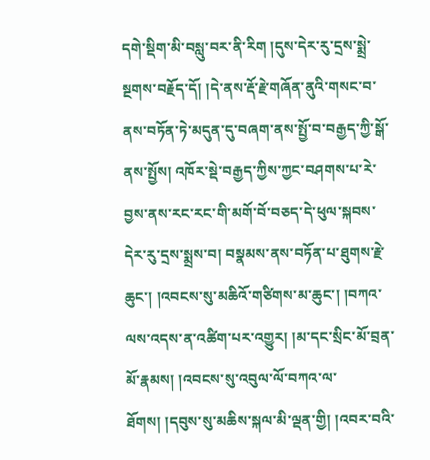དགེ་སྡིག་མི་བསླུ་བར་ནི་རིག །དུས་དེར་རུ་དྲས་སྨྲེ་སྔགས་བརྗོད་དོ། །དེ་ནས་རྡོ་རྗེ་གཞོན་ནུའི་གསང་བ་ནས་བཏོན་ཏེ་མདུན་དུ་བཞག་ནས་སྤྱོ་བ་བརྒྱད་ཀྱི་སྒོ་ནས་སྤྱོས། འཁོར་སྡེ་བརྒྱད་ཀྱིས་ཀྱང་བཤགས་པ་རེ་བྱས་ནས་རང་རང་གི་མགོ་བོ་བཅད་དེ་ཕུལ་སྐབས་དེར་རུ་དྲས་སྨྲས་བ། བསྣམས་ནས་བཏོན་པ་ཐུགས་རྗེ་ཆུང་། །འབངས་སུ་མཆིའོ་གཙིགས་མ་ཆུང་། །བཀའ་ལས་འདས་ན་འཚིག་པར་འགྱུར། །མ་དང་སྲིང་མོ་བྲན་མོ་རྣམས། །འབངས་སུ་འབུལ་ལོ་བཀའ་ལ་ཐོགས། །དབུས་སུ་མཆིས་སྐལ་མི་ལྡན་གྱི། །འབར་བའི་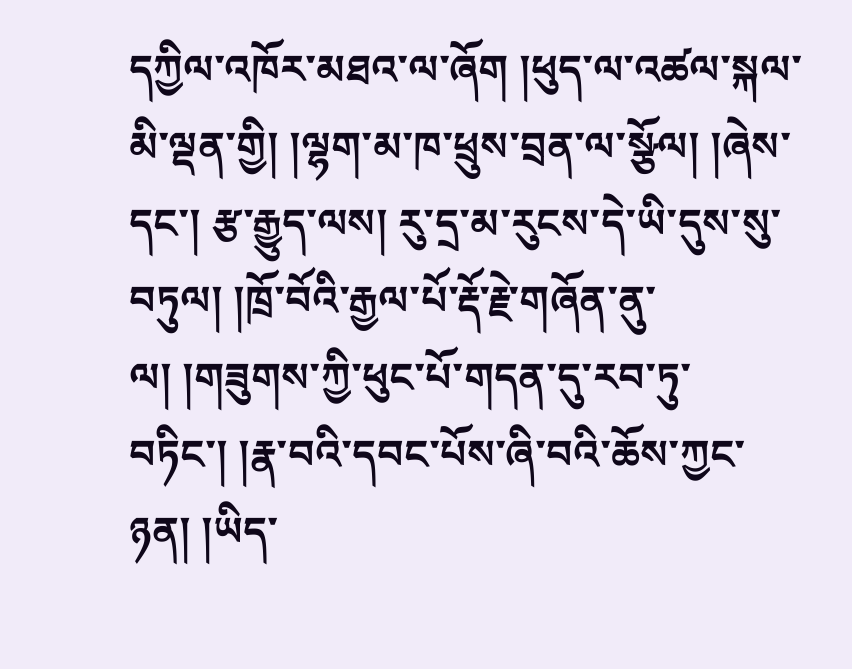དཀྱིལ་འཁོར་མཐའ་ལ་ཞོག །ཕུད་ལ་འཚལ་སྐལ་མི་ལྡན་གྱི། །ལྷག་མ་ཁ་ཕྲུས་བྲན་ལ་སྩོལ། །ཞེས་དང་། རྩ་རྒྱུད་ལས། རུ་དྲ་མ་རུངས་དེ་ཡི་དུས་སུ་བཏུལ། །ཁྲོ་བོའི་རྒྱལ་པོ་རྡོ་རྗེ་གཞོན་ནུ་ལ། །གཟུགས་ཀྱི་ཕུང་པོ་གདན་དུ་རབ་ཏུ་བཏིང་། །རྣ་བའི་དབང་པོས་ཞི་བའི་ཆོས་ཀྱང་ཉན། །ཡིད་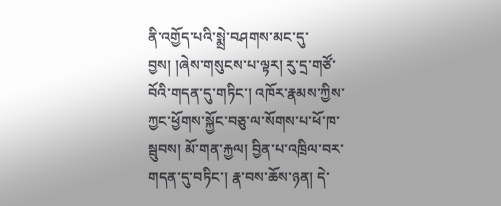ནི་འགྱོད་པའི་སྨྲེ་བཤགས་མང་དུ་བྱས། །ཞེས་གསུངས་པ་ལྟར། རུ་དྲ་གཙོ་བོའི་གདན་དུ་གཏིང་། འཁོར་རྣམས་ཀྱིས་ཀྱང་ཕྱོགས་སྐྱོང་བཅུ་ལ་སོགས་པ་ཕོ་ཁ་སྦུབས། མོ་གན་རྐྱལ། བྱིན་པ་འཁྲིལ་བར་གདན་དུ་བཏིང་། རྣ་བས་ཆོས་ཉན། དེ་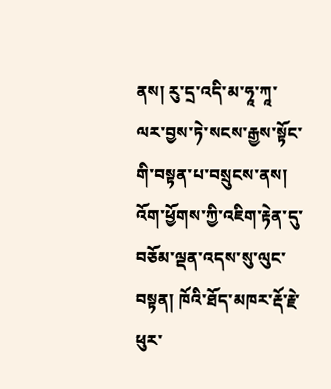ནས། རུ་དྲ་འདི་མ་ཧཱ་ཀཱ་ལར་བྱས་ཏེ་སངས་རྒྱས་སྟོང་གི་བསྟན་པ་བསྲུངས་ནས། འོག་ཕྱོགས་ཀྱི་འཇིག་རྟེན་དུ་བཅོམ་ལྡན་འདས་སུ་ལུང་བསྟན། ཁོའི་ཐོད་མཁར་རྡོ་རྗེ་ཕུར་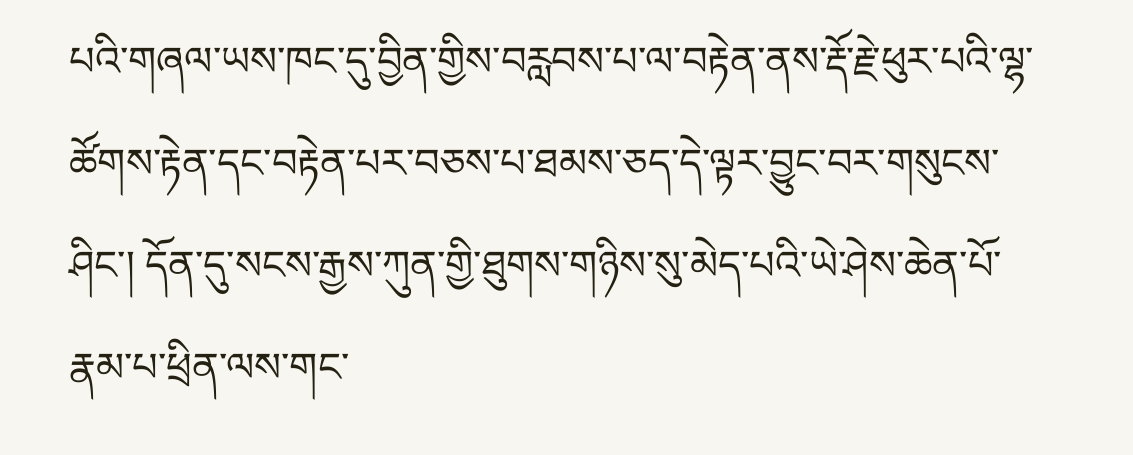པའི་གཞལ་ཡས་ཁང་དུ་བྱིན་གྱིས་བརླབས་པ་ལ་བརྟེན་ནས་རྡོ་རྗེ་ཕུར་པའི་ལྷ་ཚོགས་རྟེན་དང་བརྟེན་པར་བཅས་པ་ཐམས་ཅད་དེ་ལྟར་བྱུང་བར་གསུངས་ཤིང་། དོན་དུ་སངས་རྒྱས་ཀུན་གྱི་ཐུགས་གཉིས་སུ་མེད་པའི་ཡེ་ཤེས་ཆེན་པོ་རྣམ་པ་ཕྲིན་ལས་གང་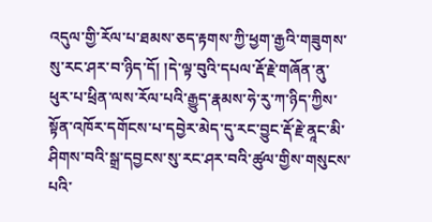འདུལ་གྱི་རོལ་པ་ཐམས་ཅད་རྟགས་ཀྱི་ཕྱག་རྒྱའི་གཟུགས་སུ་རང་ཤར་བ་ཉིད་དོ། །དེ་ལྟ་བུའི་དཔལ་རྡོ་རྗེ་གཞོན་ནུ་ཕུར་པ་ཕྲིན་ལས་རོལ་པའི་རྒྱུད་རྣམས་ཧེ་རུ་ཀ་ཉིད་ཀྱིས་སྟོན་འཁོར་དགོངས་པ་དབྱེར་མེད་དུ་རང་བྱུང་རྡོ་རྗེ་ནཱང་མི་ཤིགས་བའི་སྒྲ་དབྱངས་སུ་རང་ཤར་བའི་ཚུལ་གྱིས་གསུངས་པའི་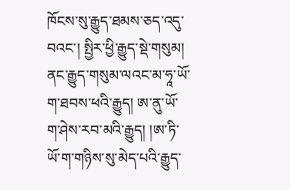ཁོངས་སུ་རྒྱུད་ཐམས་ཅད་འདུ་བའང་། སྤྱིར་ཕྱི་རྒྱུད་སྡེ་གསུམ། ནང་རྒྱུད་གསུམ་ལའང་མ་ཧཱ་ཡོ་ག་ཐབས་ཕའི་རྒྱུད། ཨ་ནུ་ཡོ་ག་ཤེས་རབ་མའི་རྒྱུད། །ཨ་ཏི་ཡོ་ག་གཉིས་སུ་མེད་པའི་རྒྱུད་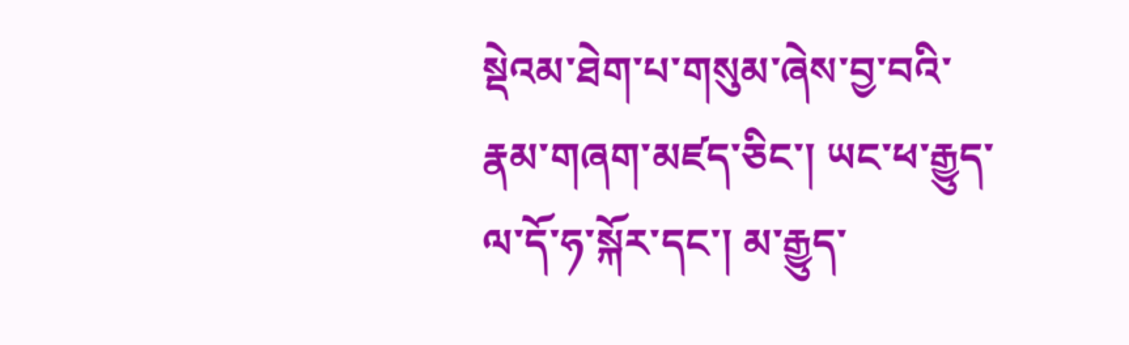སྡེའམ་ཐེག་པ་གསུམ་ཞེས་བྱ་བའི་རྣམ་གཞག་མཛད་ཅིང་། ཡང་ཕ་རྒྱུད་ལ་དོ་ཧ་སྐོར་དང་། མ་རྒྱུད་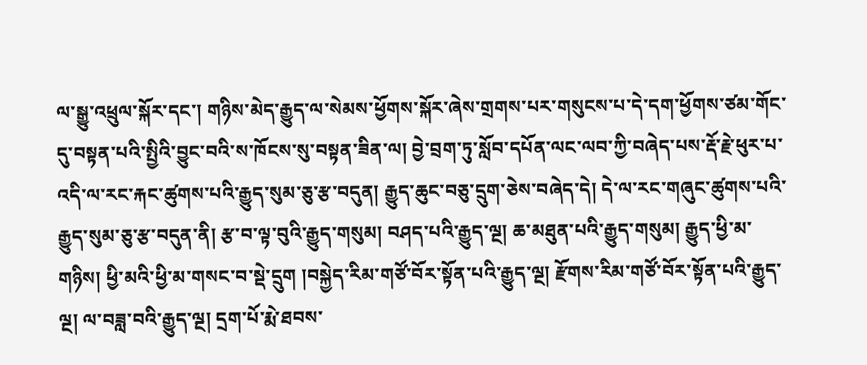ལ་སྒྱུ་འཕྲུལ་སྐོར་དང་། གཉིས་མེད་རྒྱུད་ལ་སེམས་ཕྱོགས་སྐོར་ཞེས་གྲགས་པར་གསུངས་པ་དེ་དག་ཕྱོགས་ཙམ་གོང་དུ་བསྟན་པའི་སྤྱིའི་བྱུང་བའི་ས་ཁོངས་སུ་བསྟན་ཟིན་ལ། བྱེ་བྲག་ཏུ་སློབ་དཔོན་ལང་ལབ་ཀྱི་བཞེད་པས་རྡོ་རྗེ་ཕུར་པ་འདི་ལ་རང་རྐང་ཚུགས་པའི་རྒྱུད་སུམ་ཅུ་རྩ་བདུན། རྒྱུད་ཆུང་བཅུ་དྲུག་ཅེས་བཞེད་དེ། དེ་ལ་རང་གཞུང་ཚུགས་པའི་རྒྱུད་སུམ་ཅུ་རྩ་བདུན་ནི། རྩ་བ་ལྟ་བུའི་རྒྱུད་གསུམ། བཤད་པའི་རྒྱུད་ལྔ། ཆ་མཐུན་པའི་རྒྱུད་གསུམ། རྒྱུད་ཕྱི་མ་གཉིས། ཕྱི་མའི་ཕྱི་མ་གསང་བ་སྡེ་དྲུག །བསྐྱེད་རིམ་གཙོ་བོར་སྟོན་པའི་རྒྱུད་ལྔ། རྫོགས་རིམ་གཙོ་བོར་སྟོན་པའི་རྒྱུད་ལྔ། ལ་བཟླ་བའི་རྒྱུད་ལྔ། དྲག་པོ་རྨེ་ཐབས་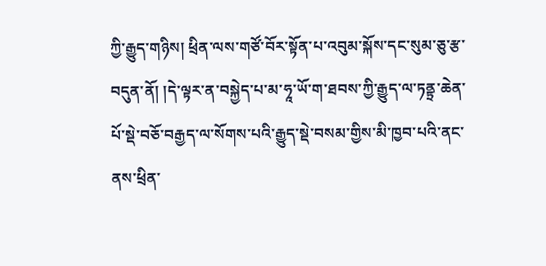ཀྱི་རྒྱུད་གཉིས། ཕྲིན་ལས་གཙོ་བོར་སྟོན་པ་འབུམ་སྐོས་དང་སུམ་ཅུ་རྩ་བདུན་ནོ། །དེ་ལྟར་ན་བསྐྱེད་པ་མ་ཧཱ་ཡོ་ག་ཐབས་ཀྱི་རྒྱུད་ལ་ཏནྟྲ་ཆེན་པོ་སྡེ་བཅོ་བརྒྱད་ལ་སོགས་པའི་རྒྱུད་སྡེ་བསམ་གྱིས་མི་ཁྱབ་པའི་ནང་ནས་ཕྲིན་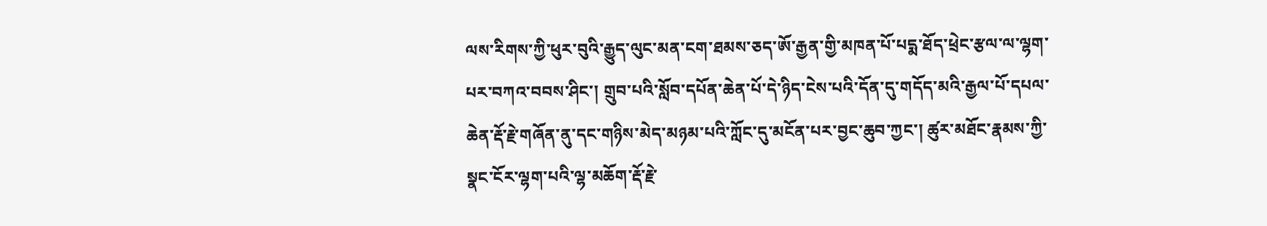ལས་རིགས་ཀྱི་ཕུར་བུའི་རྒྱུད་ལུང་མན་ངག་ཐམས་ཅད་ཨོ་རྒྱན་གྱི་མཁན་པོ་པདྨ་ཐོད་ཕྲེང་རྩལ་ལ་ལྷག་པར་བཀའ་བབས་ཤིང་། གྲུབ་པའི་སློབ་དཔོན་ཆེན་པོ་དེ་ཉིད་ངེས་པའི་དོན་དུ་གདོད་མའི་རྒྱལ་པོ་དཔལ་ཆེན་རྡོ་རྗེ་གཞོན་ནུ་དང་གཉིས་མེད་མཉམ་པའི་ཀློང་དུ་མངོན་པར་བྱང་ཆུབ་ཀྱང་། ཚུར་མཐོང་རྣམས་ཀྱི་སྣང་ངོར་ལྷག་པའི་ལྷ་མཆོག་རྡོ་རྗེ་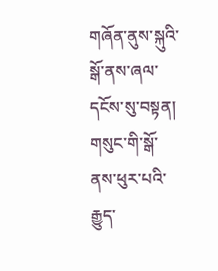གཞོན་ནུས་སྐུའི་སྒོ་ནས་ཞལ་དངོས་སུ་བསྟན། གསུང་གི་སྒོ་ནས་ཕུར་པའི་རྒྱུད་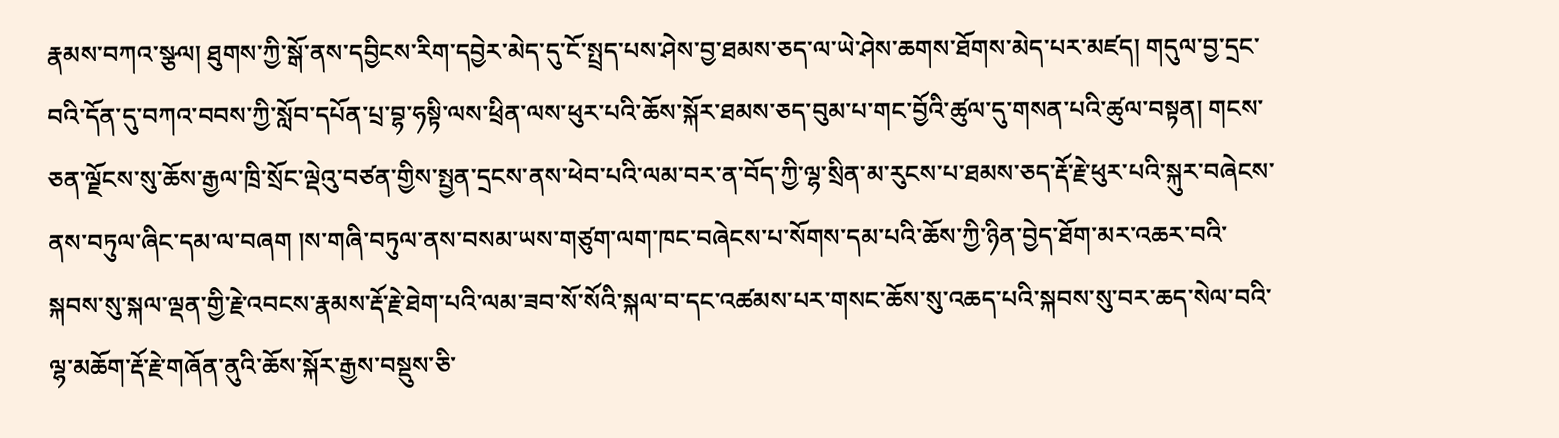རྣམས་བཀའ་སྩལ། ཐུགས་ཀྱི་སྒོ་ནས་དབྱིངས་རིག་དབྱེར་མེད་དུ་ངོ་སྤྲད་པས་ཤེས་བྱ་ཐམས་ཅད་ལ་ཡེ་ཤེས་ཆགས་ཐོགས་མེད་པར་མཛད། གདུལ་བྱ་དྲང་བའི་དོན་དུ་བཀའ་བབས་ཀྱི་སློབ་དཔོན་པྲ་བྷ་ཧསྟི་ལས་ཕྲིན་ལས་ཕུར་པའི་ཆོས་སྐོར་ཐམས་ཅད་བུམ་པ་གང་བྱོའི་ཚུལ་དུ་གསན་པའི་ཚུལ་བསྟན། གངས་ཅན་ལྗོངས་སུ་ཆོས་རྒྱལ་ཁྲི་སྲོང་ལྡེའུ་བཙན་གྱིས་སྤྱན་དྲངས་ནས་ཕེབ་པའི་ལམ་བར་ན་བོད་ཀྱི་ལྷ་སྲིན་མ་རུངས་པ་ཐམས་ཅད་རྡོ་རྗེ་ཕུར་པའི་སྐུར་བཞེངས་ནས་བཏུལ་ཞིང་དམ་ལ་བཞག །ས་གཞི་བཏུལ་ནས་བསམ་ཡས་གཙུག་ལག་ཁང་བཞེངས་པ་སོགས་དམ་པའི་ཆོས་ཀྱི་ཉིན་བྱེད་ཐོག་མར་འཆར་བའི་སྐབས་སུ་སྐལ་ལྡན་གྱི་རྗེ་འབངས་རྣམས་རྡོ་རྗེ་ཐེག་པའི་ལམ་ཟབ་སོ་སོའི་སྐལ་བ་དང་འཚམས་པར་གསང་ཆོས་སུ་འཆད་པའི་སྐབས་སུ་བར་ཆད་སེལ་བའི་ལྷ་མཆོག་རྡོ་རྗེ་གཞོན་ནུའི་ཆོས་སྐོར་རྒྱས་བསྡུས་ཅི་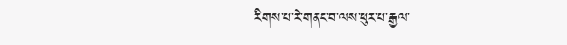རིགས་པ་རེ་གནང་བ་ལས་ཕུར་པ་རྒྱལ་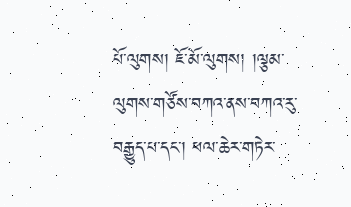པོ་ལུགས། ཇོ་མོ་ལུགས། །ལྕམ་ལུགས་གཙོས་བཀའ་ནས་བཀའ་རུ་བརྒྱུད་པ་དང་། ཕལ་ཆེར་གཏེར་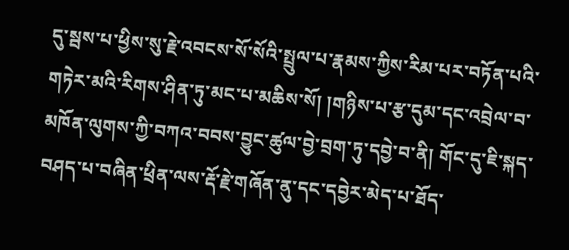དུ་སྦས་པ་ཕྱིས་སུ་རྗེ་འབངས་སོ་སོའི་སྤྲུལ་པ་རྣམས་ཀྱིས་རིམ་པར་བཏོན་པའི་གཏེར་མའི་རིགས་ཤིན་ཏུ་མང་པ་མཆིས་སོ། །གཉིས་པ་རྩ་དུམ་དང་འབྲེལ་བ་མཁོན་ལུགས་ཀྱི་བཀའ་བབས་བྱུང་ཚུལ་བྱེ་བྲག་ཏུ་དབྱེ་བ་ནི། གོང་དུ་ཇི་སྐད་བཤད་པ་བཞིན་ཕྲིན་ལས་རྡོ་རྗེ་གཞོན་ནུ་དང་དབྱེར་མེད་པ་ཐོད་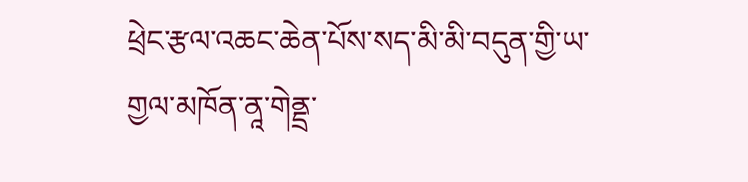ཕྲེང་རྩལ་འཆང་ཆེན་པོས་སད་མི་མི་བདུན་གྱི་ཡ་གྱལ་མཁོན་ནཱ་གེནྡྲ་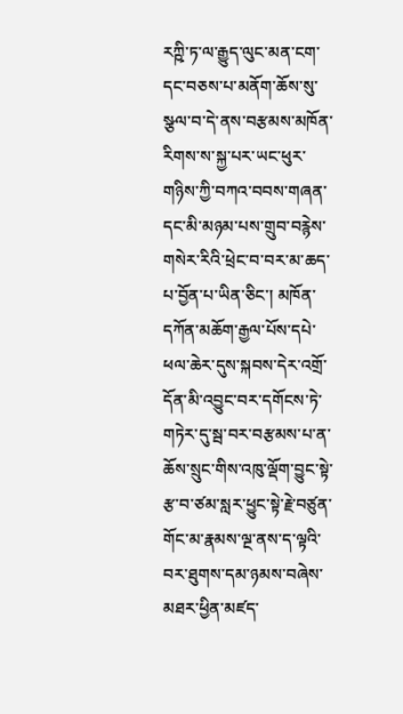རཀྵི་ཏ་ལ་རྒྱུད་ལུང་མན་ངག་དང་བཅས་པ་མནོག་ཆོས་སུ་སྩལ་བ་དེ་ནས་བརྩམས་མཁོན་རིགས་ས་སྐྱ་པར་ཡང་ཕུར་གཉིས་ཀྱི་བཀའ་བབས་གཞན་དང་མི་མཉམ་པས་གྲུབ་བརྙེས་གསེར་རིའི་ཕྲེང་བ་བར་མ་ཆད་པ་བྱོན་པ་ཡིན་ཅིང་། མཁོན་དཀོན་མཆོག་རྒྱལ་པོས་དཔེ་ཕལ་ཆེར་དུས་སྐབས་དེར་འགྲོ་དོན་མི་འབྱུང་བར་དགོངས་ཏེ་གཏེར་དུ་སྦ་བར་བརྩམས་པ་ན་ཆོས་སྲུང་གིས་འཁུ་ལྡོག་བྱུང་སྟེ་རྩ་བ་ཙམ་སླར་ཕྱུང་སྟེ་རྗེ་བཙུན་གོང་མ་རྣམས་ལྔ་ནས་ད་ལྟའི་བར་ཐུགས་དམ་ཉམས་བཞེས་མཐར་ཕྱིན་མཛད་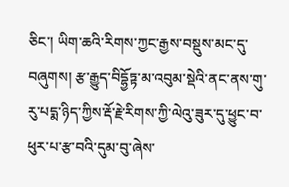ཅིང་། ཡིག་ཆའི་རིགས་ཀྱང་རྒྱས་བསྡུས་མང་དུ་བཞུགས། རྩ་རྒྱུད་བིདྷྱོཏྟ་མ་འབུམ་སྡེའི་ནང་ནས་གུ་རུ་པདྨ་ཉིད་ཀྱིས་རྡོ་རྗེ་རིགས་ཀྱི་ལེའུ་ཟུར་དུ་ཕྱུང་བ་ཕུར་པ་རྩ་བའི་དུམ་བུ་ཞེས་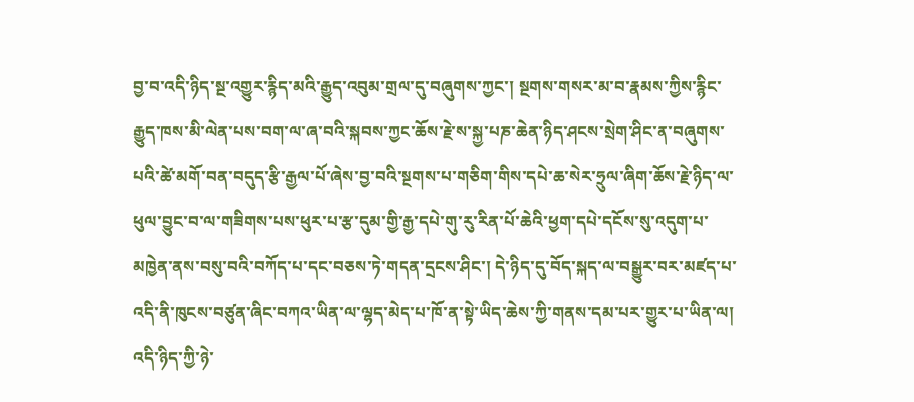བྱ་བ་འདི་ཉིད་སྔ་འགྱུར་རྙིད་མའི་རྒྱུད་འབུམ་གྲལ་དུ་བཞུགས་ཀྱང་། སྔགས་གསར་མ་བ་རྣམས་ཀྱིས་རྙིང་རྒྱུད་ཁས་མི་ལེན་པས་བག་ལ་ཞ་བའི་སྐབས་ཀྱང་ཆོས་རྗེ་ས་སྐྱ་པཎ་ཆེན་ཉིད་ཤངས་སྲེག་ཤིང་ན་བཞུགས་པའི་ཚེ་མགོ་བན་བདུད་རྩི་རྒྱལ་པོ་ཞེས་བྱ་བའི་སྔགས་པ་གཅིག་གིས་དཔེ་ཆ་སེར་ཧྲུལ་ཞིག་ཆོས་རྗེ་ཉིད་ལ་ཕུལ་བྱུང་བ་ལ་གཟིགས་པས་ཕུར་པ་རྩ་དུམ་གྱི་རྒྱ་དཔེ་གུ་རུ་རིན་པོ་ཆེའི་ཕྱག་དཔེ་དངོས་སུ་འདུག་པ་མཁྱེན་ནས་བསུ་བའི་བཀོད་པ་དང་བཅས་ཏེ་གདན་དྲངས་ཤིང་། དེ་ཉིད་དུ་བོད་སྐད་ལ་བསྒྱུར་བར་མཛད་པ་འདི་ནི་ཁུངས་བཙུན་ཞིང་བཀའ་ཡིན་ལ་ལྷད་མེད་པ་ཁོ་ན་སྟེ་ཡིད་ཆེས་ཀྱི་གནས་དམ་པར་གྱུར་པ་ཡིན་ལ། འདི་ཉིད་ཀྱི་ཉེ་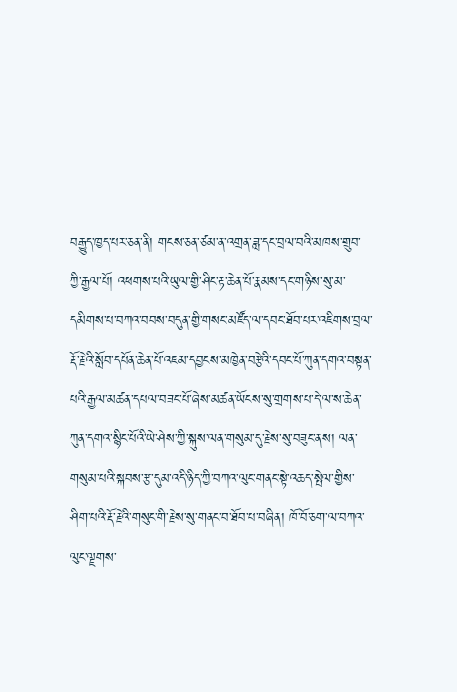བརྒྱུད་ཁྱད་པར་ཅན་ནི། གངས་ཅན་ཙམ་ན་འགྲན་ཟླ་དང་བྲལ་བའི་མཁས་གྲུབ་ཀྱི་རྒྱལ་པོ། འཕགས་པའི་ཡུལ་གྱི་ཤིང་རྟ་ཆེན་པོ་རྣམས་དང་གཉིས་སུ་མ་དམིགས་པ་བཀའ་བབས་བདུན་གྱི་གསང་མཛོད་ལ་དབང་ཐོབ་པར་འཇིགས་བྲལ་རྡོ་རྗེའི་སློབ་དཔོན་ཆེན་པོ་འཇམ་དབྱངས་མཁྱེན་བརྩེའི་དབང་པོ་ཀུན་དགའ་བསྟན་པའི་རྒྱལ་མཚན་དཔལ་བཟང་པོ་ཞེས་མཚན་ཡོངས་སུ་གྲགས་པ་དེ་ལ་ས་ཆེན་ཀུན་དགའ་སྙིང་པོའི་ཡེ་ཤེས་ཀྱི་སྐུས་ལན་གསུམ་དུ་རྗེས་སུ་བཟུང་ནས། ལན་གསུམ་པའི་སྐབས་རྩ་དུམ་འདི་ཉིད་ཀྱི་བཀའ་ལུང་གནང་སྟེ་འཆད་སྤེལ་གྱིས་ཤིག་པའི་རྡོ་རྗེའི་གསུང་གི་རྗེས་སུ་གནང་བ་ཐོབ་པ་བཞིན། ཁོ་བོ་ཅག་ལ་བཀའ་ལུང་ལྗགས་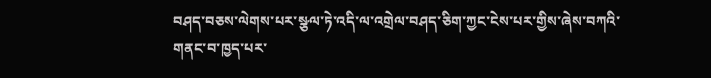བཤད་བཅས་ལེགས་པར་སྩལ་ཏེ་འདི་ལ་འགྲེལ་བཤད་ཅིག་ཀྱང་ངེས་པར་གྱིས་ཞེས་བཀའི་གནང་བ་ཁྱད་པར་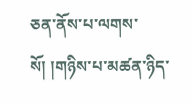ཅན་ནོས་པ་ལགས་སོ། །གཉིས་པ་མཚན་ཉིད་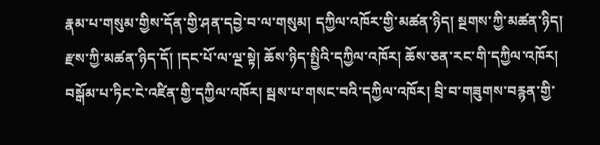རྣམ་པ་གསུམ་གྱིས་དོན་གྱི་ཤན་དབྱེ་བ་ལ་གསུམ། དཀྱིལ་འཁོར་གྱི་མཚན་ཉིད། སྔགས་ཀྱི་མཚན་ཉིད། རྫས་ཀྱི་མཚན་ཉིད་དོ། །དང་པོ་ལ་ལྔ་སྟེ། ཆོས་ཉིད་སྤྱིའི་དཀྱིལ་འཁོར། ཆོས་ཅན་རང་གི་དཀྱིལ་འཁོར། བསྒོམ་པ་ཏིང་ངེ་འཛིན་གྱི་དཀྱིལ་འཁོར། སྦས་པ་གསང་བའི་དཀྱིལ་འཁོར། བྲི་བ་གཟུགས་བརྙན་གྱི་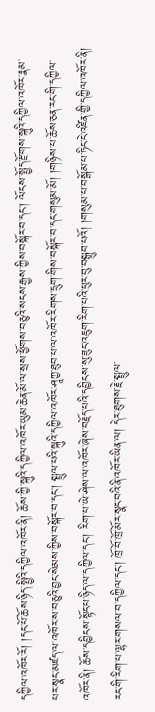དཀྱིལ་འཁོར་རོ། །དང་པོ་ཆོས་ཉིད་སྤྱིའི་དཀྱིལ་འཁོར་ནི། ཆོས་ཀྱི་སྐུའི་དཀྱིལ་འཁོར་ཡུམ་ཆེན་མོ་ལ་སྲས་ཕྱོགས་བཅུའི་སངས་རྒྱས་ཀྱིས་བསྐོར་བ་དང་། ལོངས་སྤྱོད་རྫོགས་སྐུའི་དཀྱིལ་འཁོར་རྣམ་པར་སྣང་མཛད་ལ་འཁོར་ས་བཅུའི་བྱང་སེམས་ཀྱིས་བསྐོར་བ་དང་། སྤྲུལ་པའི་སྐུའི་དཀྱིལ་འཁོར་ཤཱཀྱ་ཐུབ་པ་ལ་འཁོར་རིགས་དྲུག་གིས་བསྐོར་བ་དང་གསུམ་མོ། །གཉིས་པ་ཆོས་ཅན་རང་གི་དཀྱིལ་འཁོར་ནི། ཆོས་དབྱིངས་སྟོང་པ་ཉིད་ལ་དཀྱིལ་དང་། རིག་པ་ཡེ་ཤེས་ལ་འཁོར་ཞེས་བརྗོད་པའི་དབྱིངས་སུ་ཟུང་འཇུག་རིག་པའི་ཕུར་བུ་བསྒྲུབ་པའོ། །གསུམ་པ་བསྒོམ་པ་ཏིང་ངེ་འཛིན་གྱི་དཀྱིལ་འཁོར་ནི། རང་གི་རིག་པ་ལྷར་གསལ་བ་དཀྱིལ་དང་། ཁྲོ་བོ་ཁྲོ་མོར་སྣང་བའི་ནི་འཁོར་ཡིན་ལ། དེར་ཐུགས་རྗེ་སྤྲུལ་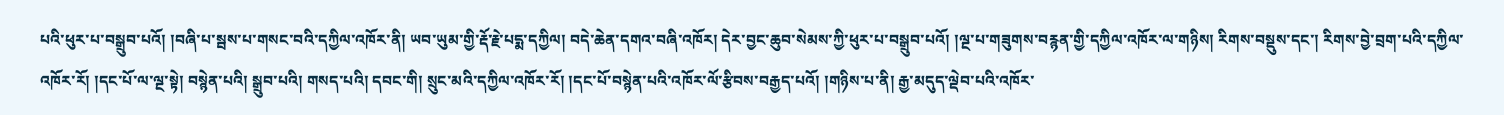པའི་ཕུར་པ་བསྒྲུབ་པའོ། །བཞི་པ་སྦས་པ་གསང་བའི་དཀྱིལ་འཁོར་ནི། ཡབ་ཡུམ་གྱི་རྡོ་རྗེ་པདྨ་དཀྱིལ། བདེ་ཆེན་དགའ་བཞི་འཁོར། དེར་བྱང་ཆུབ་སེམས་ཀྱི་ཕུར་པ་བསྒྲུབ་པའོ། །ལྔ་པ་གཟུགས་བརྙན་གྱི་དཀྱིལ་འཁོར་ལ་གཉིས། རིགས་བསྡུས་དང་། རིགས་བྱེ་བྲག་པའི་དཀྱིལ་འཁོར་རོ། །དང་པོ་ལ་ལྔ་སྟེ། བསྙེན་པའི། སྒྲུབ་པའི། གསད་པའི། དབང་གི། སྲུང་མའི་དཀྱིལ་འཁོར་རོ། །དང་པོ་བསྙེན་པའི་འཁོར་ལོ་རྩིབས་བརྒྱད་པའོ། །གཉིས་པ་ནི། རྒྱ་མདུད་ལྡེབ་པའི་འཁོར་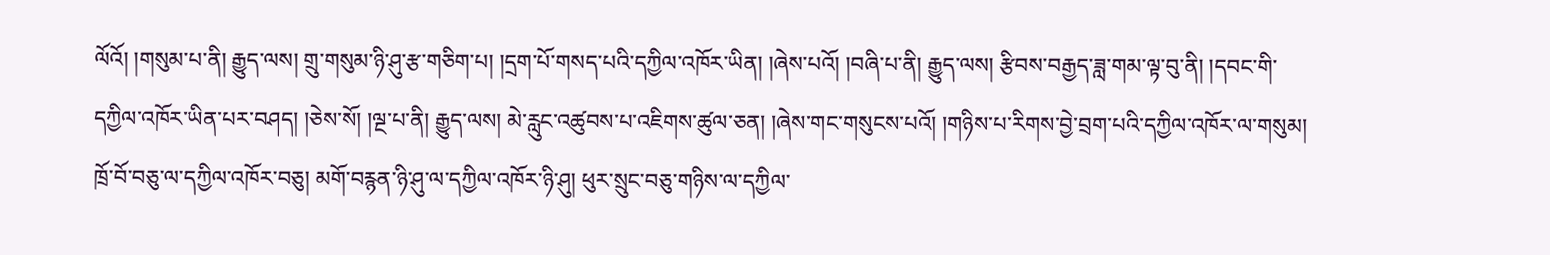ལོའོ། །གསུམ་པ་ནི། རྒྱུད་ལས། གྲུ་གསུམ་ཉི་ཤུ་རྩ་གཅིག་པ། །དྲག་པོ་གསད་པའི་དཀྱིལ་འཁོར་ཡིན། །ཞེས་པའོ། །བཞི་པ་ནི། རྒྱུད་ལས། རྩིབས་བརྒྱད་ཟླ་གམ་ལྟ་བུ་ནི། །དབང་གི་དཀྱིལ་འཁོར་ཡིན་པར་བཤད། །ཅེས་སོ། །ལྔ་པ་ནི། རྒྱུད་ལས། མེ་རླུང་འཚུབས་པ་འཇིགས་ཚུལ་ཅན། །ཞེས་གང་གསུངས་པའོ། །གཉིས་པ་རིགས་བྱེ་བྲག་པའི་དཀྱིལ་འཁོར་ལ་གསུམ། ཁྲོ་བོ་བཅུ་ལ་དཀྱིལ་འཁོར་བཅུ། མགོ་བརྙན་ཉི་ཤུ་ལ་དཀྱིལ་འཁོར་ཉི་ཤུ། ཕུར་སྲུང་བཅུ་གཉིས་ལ་དཀྱིལ་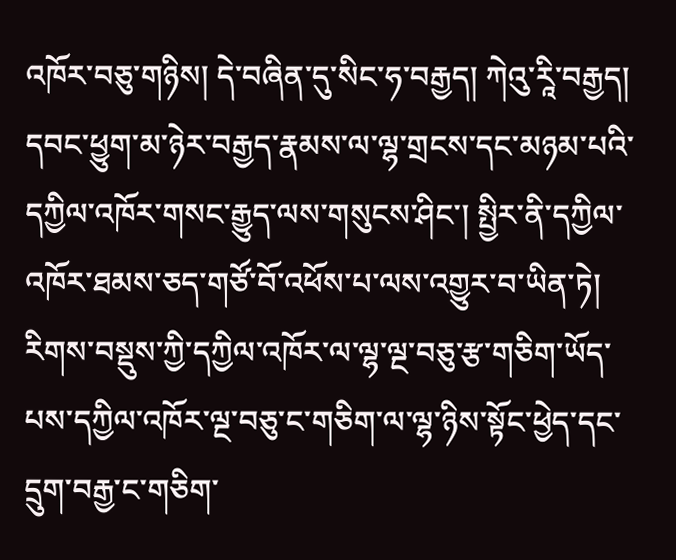འཁོར་བཅུ་གཉིས། དེ་བཞིན་དུ་སིང་ཧ་བརྒྱད། ཀེའུ་རཱི་བརྒྱད། དབང་ཕྱུག་མ་ཉེར་བརྒྱད་རྣམས་ལ་ལྷ་གྲངས་དང་མཉམ་པའི་དཀྱིལ་འཁོར་གསང་རྒྱུད་ལས་གསུངས་ཤིང་། སྤྱིར་ནི་དཀྱིལ་འཁོར་ཐམས་ཅད་གཙོ་བོ་འཕོས་པ་ལས་འགྱུར་བ་ཡིན་ཏེ། རིགས་བསྡུས་ཀྱི་དཀྱིལ་འཁོར་ལ་ལྷ་ལྔ་བཅུ་རྩ་གཅིག་ཡོད་པས་དཀྱིལ་འཁོར་ལྔ་བཅུ་ང་གཅིག་ལ་ལྷ་ཉིས་སྟོང་ཕྱེད་དང་དྲུག་བརྒྱ་ང་གཅིག་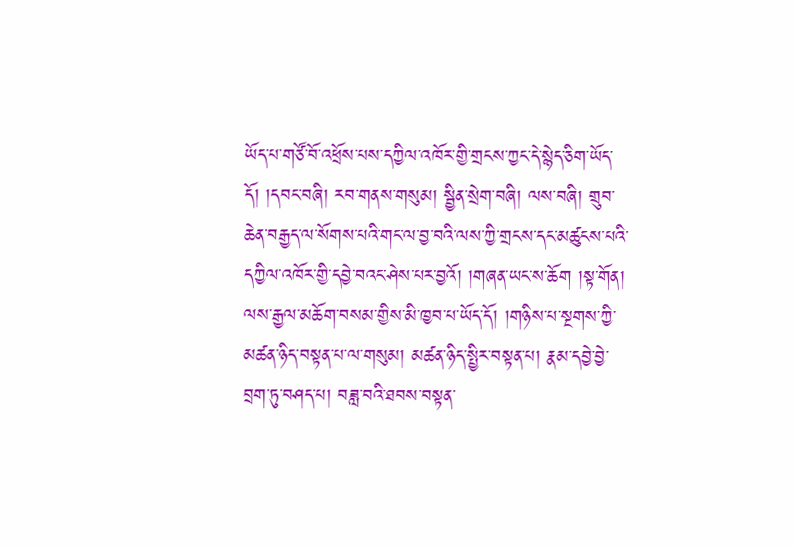ཡོད་པ་གཙོ་བོ་འཕྲོས་པས་དཀྱིལ་འཁོར་གྱི་གྲངས་ཀྱང་དེ་སྙེད་ཅིག་ཡོད་དོ། །དབང་བཞི། རབ་གནས་གསུམ། སྦྱིན་སྲེག་བཞི། ལས་བཞི། གྲུབ་ཆེན་བརྒྱད་ལ་སོགས་པའི་གང་ལ་བྱ་བའི་ལས་ཀྱི་གྲངས་དང་མཚུངས་པའི་དཀྱིལ་འཁོར་གྱི་དབྱེ་བའང་ཤེས་པར་བྱའོ། །གཞན་ཡང་ས་ཆོག །སྟ་གོན། ལས་རྒྱལ་མཆོག་བསམ་གྱིས་མི་ཁྱབ་པ་ཡོད་དོ། །གཉིས་པ་སྔགས་ཀྱི་མཚན་ཉིད་བསྟན་པ་ལ་གསུམ། མཚན་ཉིད་སྤྱིར་བསྟན་པ། རྣམ་དབྱེ་བྱེ་བྲག་ཏུ་བཤད་པ། བཟླ་བའི་ཐབས་བསྟན་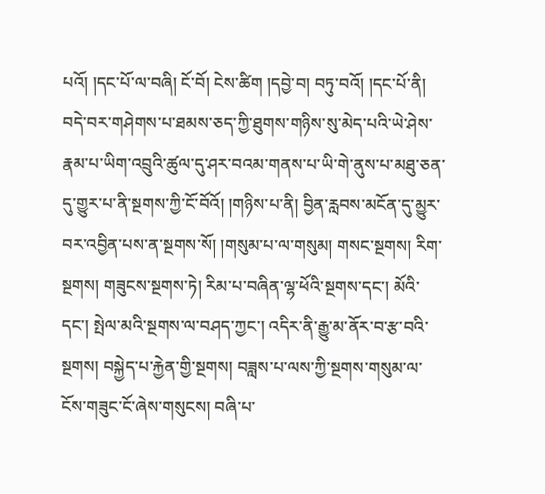པའོ། །དང་པོ་ལ་བཞི། ངོ་བོ། ངེས་ཚིག །དབྱེ་བ། བཏུ་བའོ། །དང་པོ་ནི། བདེ་བར་གཤེགས་པ་ཐམས་ཅད་ཀྱི་ཐུགས་གཉིས་སུ་མེད་པའི་ཡེ་ཤེས་རྣམ་པ་ཡིག་འབྲུའི་ཚུལ་དུ་ཤར་བའམ་གནས་པ་ཡི་གེ་ནུས་པ་མཐུ་ཅན་དུ་གྱུར་པ་ནི་སྔགས་ཀྱི་ངོ་བོའོ། །གཉིས་པ་ནི། བྱིན་རླབས་མངོན་དུ་མྱུར་བར་འབྱིན་པས་ན་སྔགས་སོ། །གསུམ་པ་ལ་གསུམ། གསང་སྔགས། རིག་སྔགས། གཟུངས་སྔགས་ཏེ། རིམ་པ་བཞིན་ལྷ་ཕོའི་སྔགས་དང་། མོའི་དང་། སྤེལ་མའི་སྔགས་ལ་བཤད་ཀྱང་། འདིར་ནི་རྒྱུ་མ་ནོར་བ་རྩ་བའི་སྔགས། བསྐྱེད་པ་རྐྱེན་གྱི་སྔགས། བཟླས་པ་ལས་ཀྱི་སྔགས་གསུམ་ལ་ངོས་གཟུང་ངོ་ཞེས་གསུངས། བཞི་པ་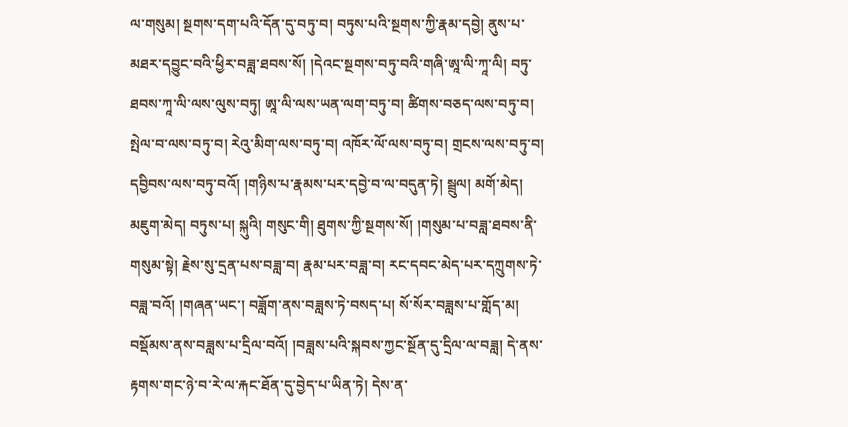ལ་གསུམ། སྔགས་དག་པའི་དོན་དུ་བཏུ་བ། བཏུས་པའི་སྔགས་ཀྱི་རྣམ་དབྱེ། ནུས་པ་མཐར་དབྱུང་བའི་ཕྱིར་བཟླ་ཐབས་སོ། །དེའང་སྔགས་བཏུ་བའི་གཞི་ཨཱ་ལི་ཀཱ་ལི། བཏུ་ཐབས་ཀཱ་ལི་ལས་ལུས་བཏུ། ཨཱ་ལི་ལས་ཡན་ལག་བཏུ་བ། ཚིགས་བཅད་ལས་བཏུ་བ། སྤེལ་བ་ལས་བཏུ་བ། རེའུ་མིག་ལས་བཏུ་བ། འཁོར་ལོ་ལས་བཏུ་བ། གྲངས་ལས་བཏུ་བ། དབྱིབས་ལས་བཏུ་བའོ། །གཉིས་པ་རྣམས་པར་དབྱེ་བ་ལ་བདུན་ཏེ། སྦྲུལ། མགོ་མེད། མཇུག་མེད། བཏུས་པ། སྐུའི། གསུང་གི། ཐུགས་ཀྱི་སྔགས་སོ། །གསུམ་པ་བཟླ་ཐབས་ནི་གསུམ་སྟེ། རྗེས་སུ་དྲན་པས་བཟླ་བ། རྣམ་པར་བཟླ་བ། རང་དབང་མེད་པར་དཀྲུགས་ཏེ་བཟླ་བའོ། །གཞན་ཡང་། བཟློག་ནས་བཟླས་ཏེ་བསད་པ། སོ་སོར་བཟླས་པ་གློད་མ། བསྡོམས་ནས་བཟླས་པ་དྲིལ་བའོ། །བཟླས་པའི་སྐབས་ཀྱང་སྔོན་དུ་དྲིལ་ལ་བཟླ། དེ་ནས་རྟགས་གང་ཉེ་བ་རེ་ལ་རྐང་ཐོན་དུ་བྱེད་པ་ཡིན་ཏེ། དེས་ན་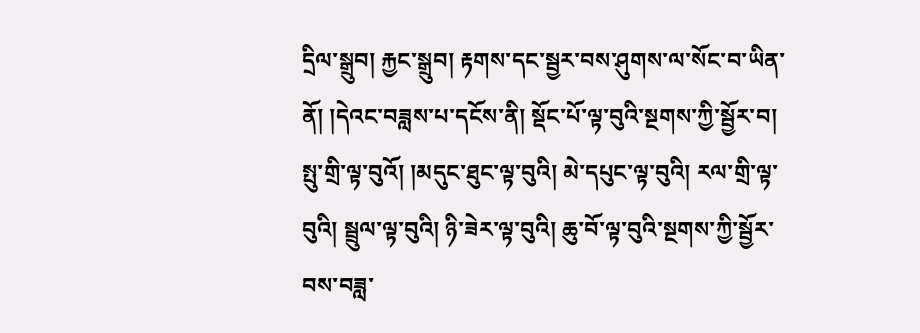དྲིལ་སྒྲུབ། རྐྱང་སྒྲུབ། རྟགས་དང་སྦྱར་བས་ཤུགས་ལ་སོང་བ་ཡིན་ནོ། །དེའང་བཟླས་པ་དངོས་ནི། སྡོང་པོ་ལྟ་བུའི་སྔགས་ཀྱི་སྦྱོར་བ། སྤུ་གྲི་ལྟ་བུའོ། །མདུང་ཐུང་ལྟ་བུའི། མེ་དཔུང་ལྟ་བུའི། རལ་གྲི་ལྟ་བུའི། སྦྲུལ་ལྟ་བུའི། ཉི་ཟེར་ལྟ་བུའི། ཆུ་བོ་ལྟ་བུའི་སྔགས་ཀྱི་སྦྱོར་བས་བཟླ་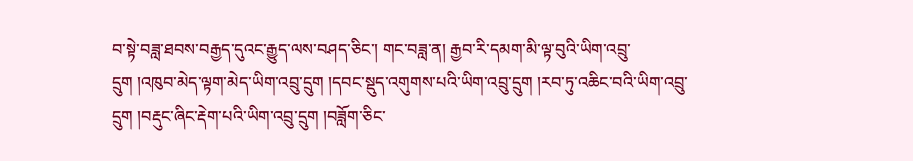བ་སྟེ་བཟླ་ཐབས་བརྒྱད་དུའང་རྒྱུད་ལས་བཤད་ཅིང་། གང་བཟླ་ན། རྒྱབ་རི་དམག་མི་ལྟ་བུའི་ཡིག་འབྲུ་དྲུག །འཁུབ་མེད་ལྟག་མེད་ཡིག་འབྲུ་དྲུག །དབང་སྡུད་འགུགས་པའི་ཡིག་འབྲུ་དྲུག །རབ་ཏུ་འཆིང་བའི་ཡིག་འབྲུ་དྲུག །བརྡུང་ཞིང་རྡེག་པའི་ཡིག་འབྲུ་དྲུག །བཟློག་ཅིང་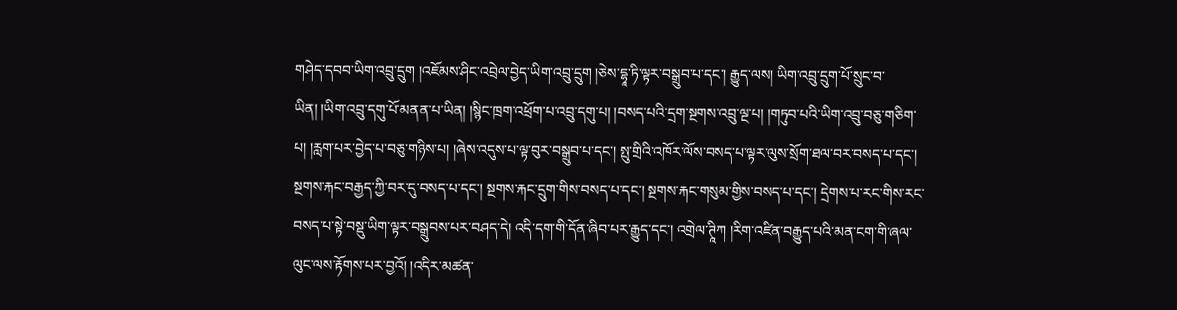གཤེད་དབབ་ཡིག་འབྲུ་དྲུག །འཇོམས་ཤིང་འབྲེལ་བྱེད་ཡིག་འབྲུ་དྲུག །ཅེས་དྷཱ་ཏི་ལྟར་བསྒྲུབ་པ་དང་། རྒྱུད་ལས། ཡིག་འབྲུ་དྲུག་པོ་སྲུང་བ་ཡིན། །ཡིག་འབྲུ་དགུ་པོ་མནན་པ་ཡིན། །སྙིང་ཁྲག་འཕྲོག་པ་འབྲུ་དགུ་པ། །བསད་པའི་དྲག་སྔགས་འབྲུ་ལྔ་པ། །གཏུབ་པའི་ཡིག་འབྲུ་བཅུ་གཅིག་པ། །རླག་པར་བྱེད་པ་བཅུ་གཉིས་པ། །ཞེས་འདུས་པ་ལྟ་བུར་བསྒྲུབ་པ་དང་། སྤུ་གྲིའི་འཁོར་ལོས་བསད་པ་ལྟར་ལུས་སྲོག་ཐལ་བར་བསད་པ་དང་། སྔགས་རྐང་བརྒྱད་ཀྱི་བར་དུ་བསད་པ་དང་། སྔགས་རྐང་དྲུག་གིས་བསད་པ་དང་། སྔགས་རྐང་གསུམ་གྱིས་བསད་པ་དང་། དྲེགས་པ་རང་གིས་རང་བསད་པ་སྟེ་བསྡུ་ཡིག་ལྟར་བསྒྲུབས་པར་བཤད་དེ། འདི་དག་གི་དོན་ཞིབ་པར་རྒྱུད་དང་། འགྲེལ་ཊཱིཀ །རིག་འཛིན་བརྒྱུད་པའི་མན་ངག་གི་ཞལ་ལུང་ལས་རྟོགས་པར་བྱའོ། །འདིར་མཚན་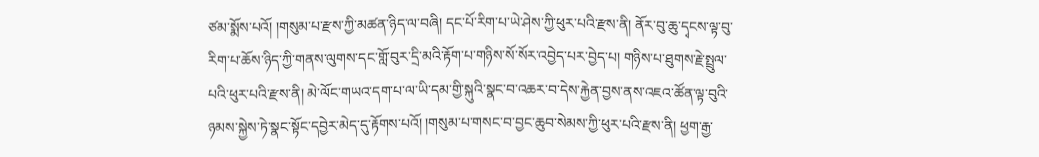ཙམ་སྨོས་པའོ། །གསུམ་པ་རྫས་ཀྱི་མཚན་ཉིད་ལ་བཞི། དང་པོ་རིག་པ་ཡེ་ཤེས་ཀྱི་ཕུར་པའི་རྫས་ནི། ནོར་བུ་ཆུ་དྭངས་ལྟ་བུ་རིག་པ་ཆོས་ཉིད་ཀྱི་གནས་ལུགས་དང་གློ་བུར་དྲི་མའི་རྟོག་པ་གཉིས་སོ་སོར་འབྱེད་པར་བྱེད་པ། གཉིས་པ་ཐུགས་རྗེ་སྤྲུལ་པའི་ཕུར་པའི་རྫས་ནི། མེ་ལོང་གཡའ་དག་པ་ལ་ཡི་དམ་གྱི་སྐུའི་སྣང་བ་འཆར་བ་དེས་རྐྱེན་བྱས་ནས་འཇའ་ཚོན་ལྟ་བུའི་ཉམས་སྐྱེས་ཏེ་སྣང་སྟོང་དབྱེར་མེད་དུ་རྟོགས་པའོ། །གསུམ་པ་གསང་བ་བྱང་ཆུབ་སེམས་ཀྱི་ཕུར་པའི་རྫས་ནི། ཕྱག་རྒྱ་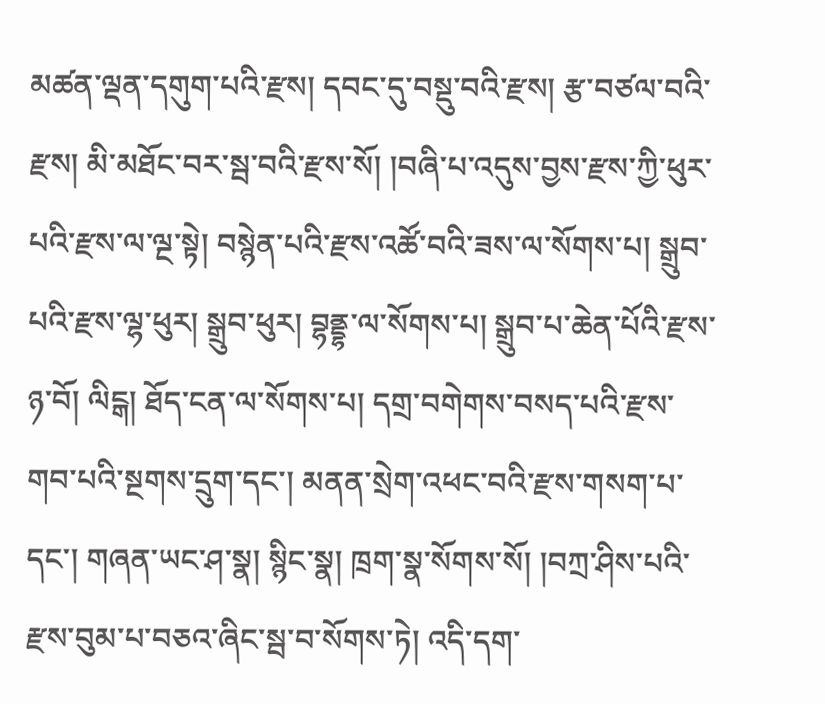མཚན་ལྡན་དགུག་པའི་རྫས། དབང་དུ་བསྡུ་བའི་རྫས། རྩ་བཙལ་བའི་རྫས། མི་མཐོང་བར་སྦ་བའི་རྫས་སོ། །བཞི་པ་འདུས་བྱས་རྫས་ཀྱི་ཕུར་པའི་རྫས་ལ་ལྔ་སྟེ། བསྙེན་པའི་རྫས་འཚོ་བའི་ཟས་ལ་སོགས་པ། སྒྲུབ་པའི་རྫས་ལྷ་ཕུར། སྒྲུབ་ཕུར། བྷནྡྷ་ལ་སོགས་པ། སྒྲུབ་པ་ཆེན་པོའི་རྫས་ཉ་བོ། ལིངྒ། ཐོད་ངན་ལ་སོགས་པ། དགྲ་བགེགས་བསད་པའི་རྫས་གབ་པའི་སྔགས་དྲུག་དང་། མནན་སྲེག་འཕང་བའི་རྫས་གསག་པ་དང་། གཞན་ཡང་ཤ་སྣ། སྙིང་སྣ། ཁྲག་སྣ་སོགས་སོ། །བཀྲ་ཤིས་པའི་རྫས་བུམ་པ་བཅའ་ཞིང་སྦ་བ་སོགས་ཏེ། འདི་དག་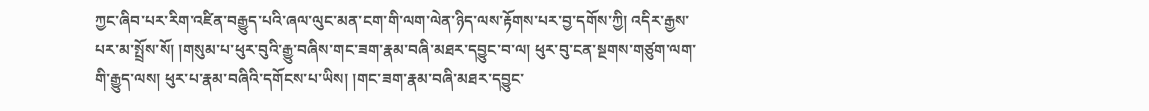ཀྱང་ཞིབ་པར་རིག་འཛིན་བརྒྱུད་པའི་ཞལ་ལུང་མན་ངག་གི་ལག་ལེན་ཉིད་ལས་རྟོགས་པར་བྱ་དགོས་ཀྱི། འདིར་རྒྱས་པར་མ་སྤྲོས་སོ། །གསུམ་པ་ཕུར་བུའི་རྒྱུ་བཞིས་གང་ཟག་རྣམ་བཞི་མཐར་དབྱུང་བ་ལ། ཕུར་བུ་ངན་སྔགས་གཙུག་ལག་གི་རྒྱུད་ལས། ཕུར་པ་རྣམ་བཞིའི་དགོངས་པ་ཡིས། །གང་ཟག་རྣམ་བཞི་མཐར་དབྱུང་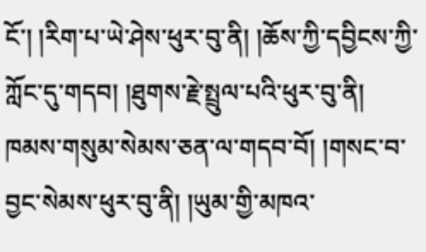ངོ་། །རིག་པ་ཡེ་ཤེས་ཕུར་བུ་ནི། །ཆོས་ཀྱི་དབྱིངས་ཀྱི་ཀློང་དུ་གདབ། །ཐུགས་རྗེ་སྤྲུལ་པའི་ཕུར་བུ་ནི། ཁམས་གསུམ་སེམས་ཅན་ལ་གདབ་བོ། །གསང་བ་བྱང་སེམས་ཕུར་བུ་ནི། །ཡུམ་གྱི་མཁའ་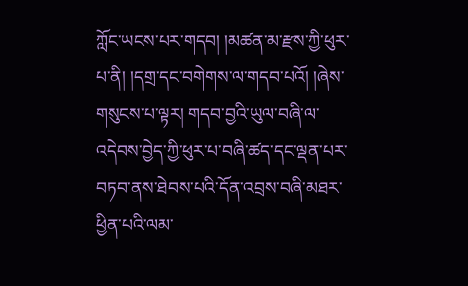ཀློང་ཡངས་པར་གདབ། །མཚན་མ་རྫས་ཀྱི་ཕུར་པ་ནི། །དགྲ་དང་བགེགས་ལ་གདབ་པའོ། །ཞེས་གསུངས་པ་ལྟར། གདབ་བྱའི་ཡུལ་བཞི་ལ་འདེབས་བྱེད་ཀྱི་ཕུར་པ་བཞི་ཚད་དང་ལྡན་པར་བཏབ་ནས་ཐེབས་པའི་དོན་འབྲས་བཞི་མཐར་ཕྱིན་པའི་ལམ་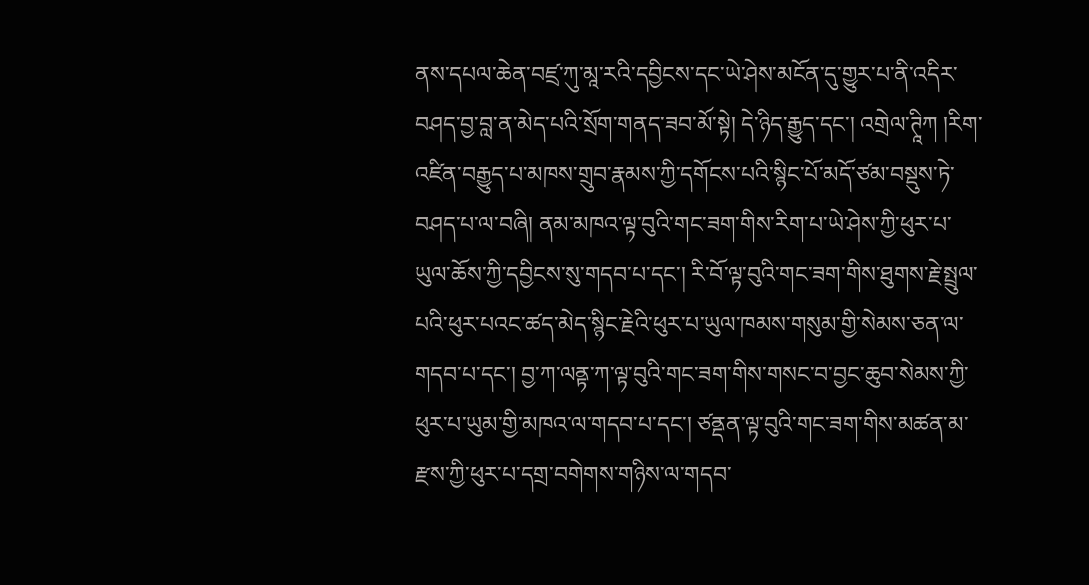ནས་དཔལ་ཆེན་བཛྲ་ཀུ་མཱ་རའི་དབྱིངས་དང་ཡེ་ཤེས་མངོན་དུ་གྱུར་པ་ནི་འདིར་བཤད་བྱ་བླ་ན་མེད་པའི་སྲོག་གནད་ཟབ་མོ་སྟེ། དེ་ཉིད་རྒྱུད་དང་། འགྲེལ་ཊཱིཀ །རིག་འཛིན་བརྒྱུད་པ་མཁས་གྲུབ་རྣམས་ཀྱི་དགོངས་པའི་སྙིང་པོ་མདོ་ཙམ་བསྡུས་ཏེ་བཤད་པ་ལ་བཞི། ནམ་མཁའ་ལྟ་བུའི་གང་ཟག་གིས་རིག་པ་ཡེ་ཤེས་ཀྱི་ཕུར་པ་ཡུལ་ཆོས་ཀྱི་དབྱིངས་སུ་གདབ་པ་དང་། རི་བོ་ལྟ་བུའི་གང་ཟག་གིས་ཐུགས་རྗེ་སྤྲུལ་པའི་ཕུར་པའང་ཚད་མེད་སྙིང་རྗེའི་ཕུར་པ་ཡུལ་ཁམས་གསུམ་གྱི་སེམས་ཅན་ལ་གདབ་པ་དང་། བྱ་ཀ་ལནྟ་ཀ་ལྟ་བུའི་གང་ཟག་གིས་གསང་བ་བྱང་ཆུབ་སེམས་ཀྱི་ཕུར་པ་ཡུམ་གྱི་མཁའ་ལ་གདབ་པ་དང་། ཙནྡན་ལྟ་བུའི་གང་ཟག་གིས་མཚན་མ་རྫས་ཀྱི་ཕུར་པ་དགྲ་བགེགས་གཉིས་ལ་གདབ་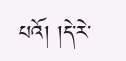པའོ། །དེ་རེ་